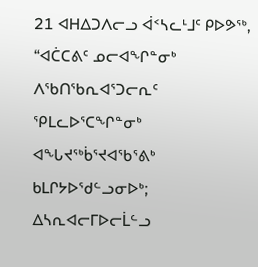21 ᐊᕼᐃᑐᐱᓕᓗ ᐋᑉᓴᓚᒻᒧᑦ ᑭᐅᕗᖅ, “ᐊᑖᑕᕕᑦ ᓄᓕᐊᖏᓐᓂᒃ ᐱᖃᑎᖃᕆᐊᕐᑐᓕᕆᑦ ᕿᒪᓚᐅᕐᑕᖏᓐᓂᒃ ᐊᖓᔪᖅᑳᕐᔪᐊᖃᕐᕕᒃ ᑲᒪᒋᔭᐅᖁᓪᓗᓂᐅᒃ; ᐃᓴᕆᐊᓕᒥᐅᓕᒫᓪᓗ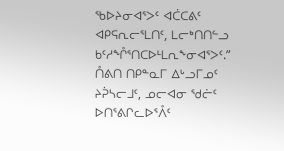ᖃᐅᔨᓂᐊᕐᐳᑦ ᐊᑖᑕᕕᑦ ᐊᑭᕋᕆᓕᕐᒪᑎᑦ, ᒪᓕᒃᑎᑎᓪᓗ ᑲᑦᓱᖎᕐᑎᑕᐅᒻᒪᕆᖕᓂᐊᕐᐳᑦ.”
ᑍᕕᑎ ᑎᑭᓐᓇᒥ ᐃᒡᓗᒥᓄᑦ ᔨᕉᓴᓕᒧᑦ, ᓄᓕᐊᓂ ᖁᓖᑦ ᐅᑎᕐᕕᒋᓚᐅᕐᐰᑦ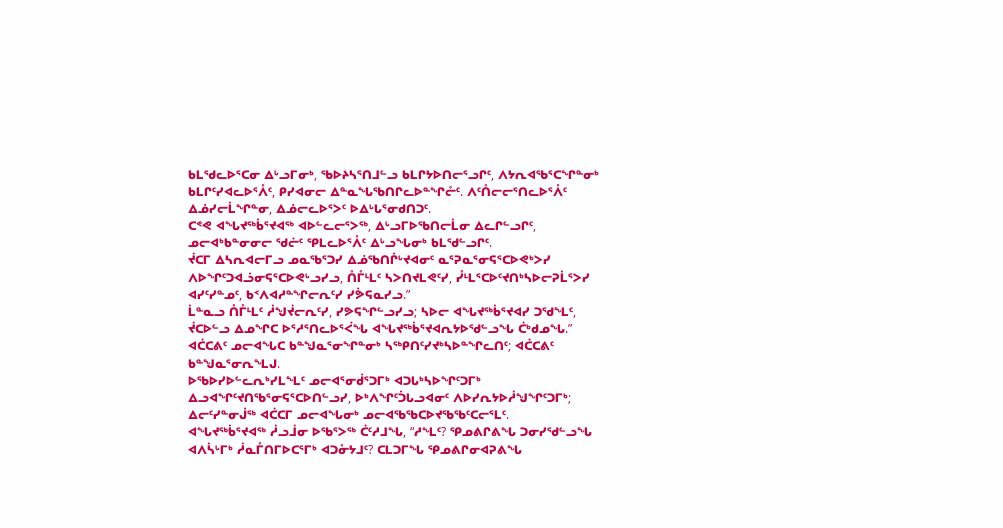ᑲᒪᖁᓚᐅᕐᑕᓂ ᐃᒡᓗᒥᓂᒃ, ᖃᐅᔨᓴᕐᑎᒧᓪᓗ ᑲᒪᒋᔭᐅᑎᓕᕐᓗᒋᑦ, ᐱᔭᕆᐊᖃᕐᑕᖏᓐᓂᒃ ᑲᒪᒋᑦᓯᐊᓚᐅᕐᐰᑦ, ᑭᓯᐊᓂᓕ ᐃᓐᓇᖓᖃᑎᒋᓚᐅᓐᖏᓔᑦ. ᐱᑦᑍᓕᓕᕐᑎᓚᐅᕐᐰᑦ ᐃᓅᓯᓕᒫᖏᓐᓂ, ᐃᓅᓕᓚᐅᕐᐳᑦ ᐅᐃᒡᒐᕐᓂᑯᑎᑐᑦ.
ᑕᕝᕙ ᐊᖓᔪᖅᑳᕐᔪᐊᖅ ᐊᐅᓪᓚᓕᕐᐳᖅ, ᐃᒡᓗᒥᐅᖃᑎᓕᒫᓂ ᐃᓚᒋᓪᓗᒋᑦ, ᓄᓕᐊᒃᑲᓐᓂᓂᓕ ᖁᓖᑦ ᕿᒪᓚᐅᕐᐰᑦ ᐃᒡᓗᖓᓂᒃ ᑲᒪᖁᓪᓗᒋᑦ.
ᔫᑕᒥ ᐃᓴᕆᐊᓕᒥᓗ ᓄᓇᖃᕐᑐᓯ ᐃᓅᖃᑎᒌᒡᔪᐊᓂᑦ ᓇᕐᕈᓇᕐᓂᕋᕐᑕᐅᕙᒃᐳᓯ ᐱᐅᖏᑦᑐᐊᓘᓂᕋᕐᑕᐅᕙᒡᓗᓯᓗ, ᑍᒤᒻᒪᑦ ᓴᐳᑎᔪᒪᕙᑦᓯ, ᓮᒻᒪᕐᑕᐅᑦᔪᑎᒃᓴᐅᓕᕈᒫᕐᐳᓯ ᐊᓯᑦᓯᓐᓄᑦ, ᑲᑉᐱᐊᓱᓐᖏᓕᕆᑦᓯ ᓯᕘᕋᓇᓯᓗ.”
ᒫᓐᓇᓗ ᑍᒤᒻᒪᑦ ᓲᖑᔫᓕᕆᑦᓯ, ᓯᕗᕋᖏᓪᓗᓯᓗ; ᓴᐅᓕ ᐊᖓᔪᖅᑳᕐᔪᐊᓯ ᑐᖁᖕᒪᑦ, ᔫᑕᐅᓪᓗ ᐃᓄᖏᑕ ᐅᕐᓱᕐᑎᓚᐅᕐᐹᖓ ᐊᖓᔪᖅᑳᕐᔪᐊᕆᔭᐅᖁᓪᓗᖓ ᑖᒃᑯᓄᖓ.”
ᐊᑖᑕᕕᑦ ᓄᓕᐊᖓᑕ ᑲᓐᖑᓇᕐᓂᖏᓐᓂᒃ ᓴᖅᑭᑎᑦᓯᔪᒃᓴᐅᓐᖏᓚᑎᑦ; ᐊᑖᑕᕕᑦ ᑲᓐᖑᓇᕐᓂᕆᖕᒪᒍ.
ᐅᖃᐅᓯᐅᓪᓚᕆᒃᓯᒪᖕᒪᑦ ᓄᓕᐊᕐᓂᑰᕐᑐᒥᒃ ᐊᑐᒐᒃᓴᐅᖏᑦᑐᒥᒃ ᐃᓗᐊᖏᑦᔪᑎᖃᕐᓂᕋᕐᑕᐅᑎᓪᓗᓯ, ᐅᒃᐱᖏᑦᑑᒐᓗᐊᓂᑦ ᐱᐅᓯᕆᔭᐅᓲᖑᖏᑦᑐᒥᒃ; ᐃᓕᑦᓯᓐᓂᒎᖅ ᐊᑖᑕᒥ ᓄᓕᐊᖓᓂᒃ ᓄᓕᐊᖃᖃᑕᐅᔪᖃᖃᑦᑕᓕᕐᒪᑦ.
ᐊᖓᔪᖅᑳᕐᔪᐊᖅ ᓲᓗᒨᓂ ᐅᖃᕐᐳᖅ ᑖᑦᓱᒧᖓ, “ᓱᖕᒪᑦ? ᕿᓄᕕᒋᕕᖓ ᑐᓂᓯᖁᓪᓗᖓ ᐊᐱᓵᒡᒥᒃ ᓲᓇᒤᑎᒥᐅᑕᕐᒥᒃ ᐊᑐᓁᔭᒧᑦ? ᑕᒪᑐᒥᖓ ᕿᓄᕕᒋᓂᐊᕈᕕᖓ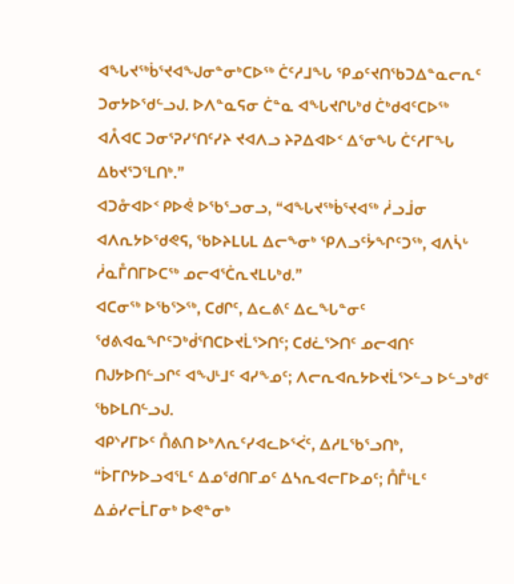ᐊᖓᔪᖅᑳᕐᔪᐊᖑᓂᓐᓂᒃᑕᐅᖅ ᑖᑦᓱᒧᖓ ᕿᓄᑦᔪᑎᖃᑐᐃᓐᓇᓕᕆᑦ ᑐᓂᔭᐅᖁᓪᓗᒍ. ᐅᐱᓐᓇᕋᓂ ᑖᓐᓇ ᐊᖓᔪᒋᒐᒃᑯ ᑖᒃᑯᐊᑦᑕᐅᖅ ᐊᐰᐊᑕ ᑐᓂᕐᕈᓯᕐᑎᑦᓯᔨ ᔪᐊᐱᓗ ᔨᕈᐃᐊᐅᑉ ᐃᕐᓂᖓ ᑖᑦᓱᒥᖓ ᐃᑲᔪᕐᑐᕐᒪᑎᒃ.”
ᐊᑐᓁᐊᐅᑉ ᑭᐅᕚ ᐅᖃᕐᓗᓂᓗ, “ᐊᖓᔪᖅᑳᕐᔪᐊᖅ ᓲᓗᒨᓂ ᐊᐱᕆᔭᐅᖁᕙᕋ, ᖃᐅᔨᒪᒐᒪ ᐃᓕᖕᓂᒃ ᕿᐱᓗᑦᔮᖏᑦᑐᖅ, ᐊᐱᓵᒡ ᓲᓇᒤᑎᒥᐅᑕᖅ ᓄᓕᐊᕐᑖᕆᔪᒪᒐᒃᑯ.”
ᐊᑕᓂᖅ ᐅᖃᕐᐳᖅ, ᑕᑯᒋᑦ, ᐃᓚᕕᑦ ᐃᓚᖓᓐᓂᑦ ᖁᕕᐊᓇᖏᑦᑐᒃᑰᕐᑎᑕᐅᔪᒫᕐᐳᑎᑦ; ᑕᑯᓛᕐᐳᑎᑦ ᓄᓕᐊᑎᑦ ᑎᒍᔭᐅᑎᓪᓗᒋᑦ ᐊᖑᒻᒧᑦ ᐊᓯᖕᓄᑦ; ᐱᓕᕆᐊᕆᔭᐅᔪᒫᕐᐳᓪᓗ ᐅᓪᓗᒃᑯᑦ ᖃᐅᒪᑎᓪᓗᒍ.
ᐊᑭᔅᓯᒥᐅᑦ ᑍᕕᑎ ᐅᒃᐱᕆᑦᓯᐊᓚᐅᕐᐹᑦ, ᐃᓱᒪᖃᕐᓗᑎᒃ, “ᐆᒥᒋᔭᐅᓗᐊᕐᒪᑦ ᐃᓄᖁᑎᒥᓄᑦ ᐃᓴᕆᐊᓕᒥᐅᓄᑦ; ᑍᒤᒻᒪᑦ ᐃᓅᓯᓕᒫᒥᓂᒃ ᐅᕙᓐᓂᒃ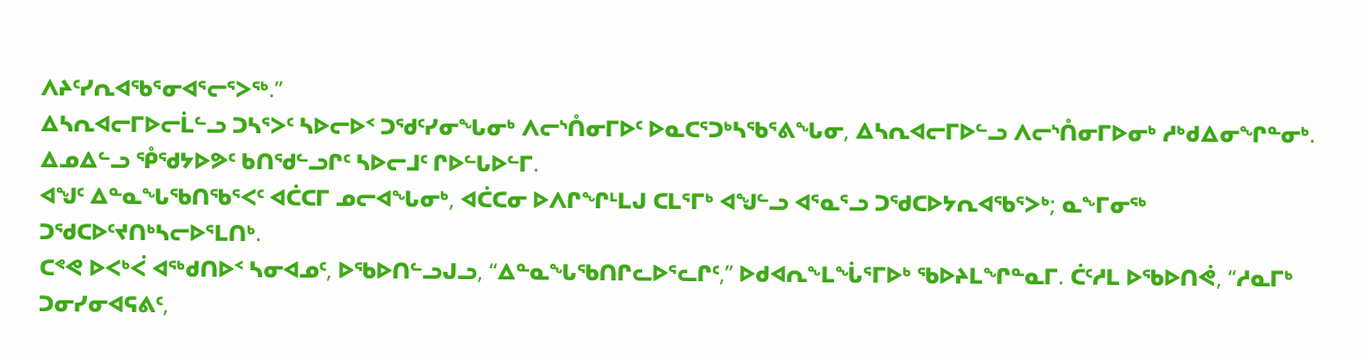ᐱᔨᑦᓯᕆᐊᖃᕐᓂᐊᕐᓕᕐᐳᖅ.”
ᐃᓴᕆᐊᓕᒥᐅᓕᒫᓪᓗ ᑐᓴᕐᐳᑦ ᓴᐅᓕᐅᑉ ᑐᖁᑦᓯᓂᖓᓂᒃ ᐱᓕᔅᑍᓂᒥᐅᑦ ᐅᓇᑕᕐᑐᒃᓴᖃᕐᕕᖓᓂ, ᐃᓴᕆᐊᓕᒥᐅᓪᓗ ᐱᓕᔅᑍᓂᒥᐅᓂᒃ ᓱᒃᑯᐃᓂᖏᓐᓂᒃ. ᐃᓄᐃᓪᓗ ᕾᖁᔭᐅᕗᑦ ᑲᑎᖁᓪᓗᒋᑦ ᓴᐅᓕᒧᑦ ᒋᐅᓪᒐᐅᓪᒥ.
ᐊᖑᑦ ᐃᓐᓇᖓᖃᑎᖃᕐᐸᑦ ᐊᑖᑕᒥ ᓄᓕᐊᖓᓂᒃ, ᐊᑖᑕᓂ ᐅᐱᒋᖏᒻᒪᒍ ᑕᒪᕐᒥᒃ ᐊᖑᓪᓗ ᐊᕐᓇᕐᓗ ᑐᖁᑕᐅᔭᕆᐊᖃᕐᐳᒃ; ᓇᖕᒥᓂᖅ ᑐᖁᑕᐅᑦᔪᑎᒃᓴᓕᐅᕐᒪᑎᒃ.
ᑕᕝᕙ ᐅᐸᒃᐹ ᐊᖅᑯᑎᐅᑉ ᓴᓂᐊᓄᑦ, ᐅᖃᐅᑎᓪᓗᒍᓗ, “ᐃᓐᓇᖓᖃᑎᒋᓚᐅᕐᓚᒋᑦ,” ᐅᑯᐊᕆᖕᒪᖔᕐᒥᐅᒃ ᖃᐅᔨᒪᖏᓐᓇᒥ. ᑖᑦᓱᒪ ᐅᖃᐅᑎᕚ, “ᓱᓇᒥᒃ ᑐᓂᓯᓂᐊᕋᕕᑦ,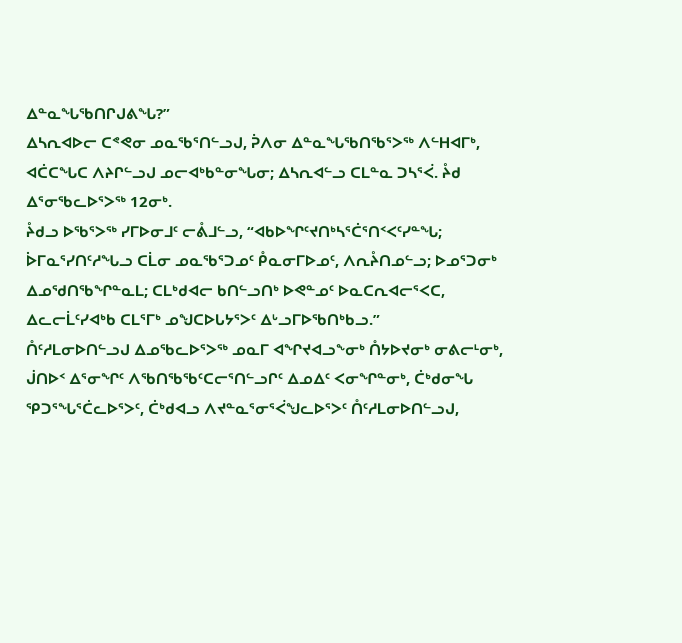ᐃᓐᓇᖓᖃᑎᒋᒍᕕᖓ?”
ᐃᓴᕆᐊᐅᓕ ᑕᕝᕙᓂ ᓄᓇᖃᕐᑎᓪᓗᒍ, ᕉᐱᓂ ᐃᓐᓇᖓᖃᑎᖃᕐᐳᖅ ᐱᓪᕼᐊᒥᒃ, ᐊᑖᑕᖓᑕ ᐱᔨᒋᓪᓗᒍ ᓄᓕᐊᒃᑲᓐᓂᖓᓂ; ᐃᓴᕆᐊᓪᓗ ᑕᒪᓐᓇ ᑐᓴᕐᐹ. ᔧᑯ ᐃᕐᓂᖃᓚᐅᕐᐳᖅ 12ᓂᒃ.
ᔧᑯᓗ ᐅᖃᕐᐳᖅ ᓯᒥᐅᓂᒧᑦ ᓕᕔᒧᓪᓗ, “ᐊᑲᐅᖏᑦᔪᑎᒃᓴᕐᑖᕐᑎᑉᐸᑦᓯᓐᖓ; ᐆᒥᓇᕐᓯᑎᑦᓱᖓᓗ ᑕᒫᓂ ᓄᓇᖃᕐᑐᓄᑦ ᑬᓇᓂᒥᐅᓄᑦ, ᐱᕆᔧᑎᓄᓪᓗ; ᐅᓄᕐᑐᓂᒃ ᐃᓄᖁᑎᖃᖏᓐᓇᒪ; ᑕᒪᒃᑯᐊᓕ ᑲᑎᓪᓗᑎᒃ ᐅᕙᓐᓄᑦ ᐅᓇᑕᕆᐊᓕᕐᐸᑕ, ᐃᓚᓕᒫᑦᓯᐊᒃᑲ ᑕᒪᕐᒥᒃ ᓄᖑᑕᐅᒐᔭᕐᐳᑦ ᐃᒡᓗᒥᐅᖃᑎᒃᑲᓗ.”
ᑍᑦᓱᒪᓂᐅᑎᓪᓗᒍ ᐃᓄᖃᓚᐅᕐᐳᖅ ᓄᓇᒥ ᐊᖏᔪᐊᓗᖕᓂᒃ ᑍᔭᐅᔪᓂᒃ ᓂᕕᓕᒻᓂᒃ, ᒎᑎᐅᑉ ᐃᕐᓂᖏᑦ ᐱᖃᑎᖃᖃᑦᑕᓕᕐᑎᓪᓗᒋᑦ ᐃᓄᐃᑦ ᐸᓂᖏᓐᓂᒃ, ᑖᒃᑯᓂᖓ ᕿᑐᕐᖓᕐᑖᓚᐅᕐᐳᑦ, ᑖᒃᑯᐊᓗ ᐱᔪᓐᓇᕐᓂᕐᐹᖑᓚᐅᕐᐳᑦ ᑍᑦᓱᒪᓂᐅᑎᓪᓗᒍ,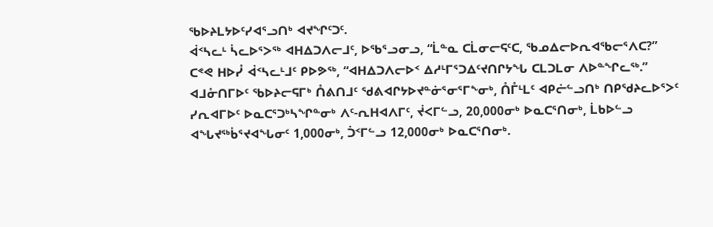ᖃᐅᔨᒪᔭᐅᑦᓯᐊᕐᓗᑎᒃ ᐊᔪᖏᑦᑐᑦ.
ᐋᑉᓴᓚᒻ ᓵᓚᐅᕐᐳᖅ ᐊᕼᐃᑐᐱᓕᒧᑦ, ᐅᖃᕐᓗᓂᓗ, “ᒫᓐᓇ ᑕᒫᓂᓕᕋᑦᑕ, ᖃᓄᐃᓕᐅᕆᐊᖃᓕᕐᐱᑕ?”
ᑕᕝᕙ ᕼᐅᓮ ᐋᑉᓴᓚᒻᒧᑦ ᑭᐅᕗᖅ, “ᐊᕼᐃᑐᐱᓕᐅᑉ ᐃᓱᒻᒥᕐᑐᐃᑦᔪᑎᒋᔭᖓ ᑕᒪᑐᒪᓂ ᐱᐅᓐᖏᓚᖅ.”
ᐊᒧᓁᑎᒥᐅᑦ ᖃᐅᔨᓕᕋᒥᒃ ᑍᕕᑎᒧᑦ ᖁᕕᐊᒋᔭᐅᔪᓐᓃᕐᓂᕐᒥᖕᓂᒃ, ᑍᒤᒻᒪᑦ ᐊᑭᓖᓪᓗᑎᒃ ᑎᑭᖁᔨᓚᐅᕐᐳᑦ ᓯᕆᐊᒥᐅᑦ ᐅᓇᑕᕐᑐᒃᓴᖏᓐᓂᒃ ᐱᑦ-ᕆᕼᐊᐱᒥᑦ, ᔫᐸᒥᓪᓗ, 20,000ᓂᒃ ᐅᓇᑕᕐᑎᓂᒃ, ᒫᑲᐅᓪᓗ ᐊᖓᔪᖅᑳᕐᔪᐊᖓᓂᑦ 1,000ᓂᒃ, ᑑᑉᒥᓪᓗ 12,000ᓂᒃ ᐅᓇᑕᕐᑎᓂᒃ.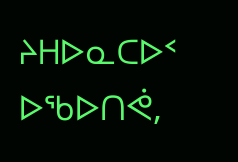ᔨᕼᐅᓇᑕᐅᑉ ᐅᖃᐅᑎᕚ,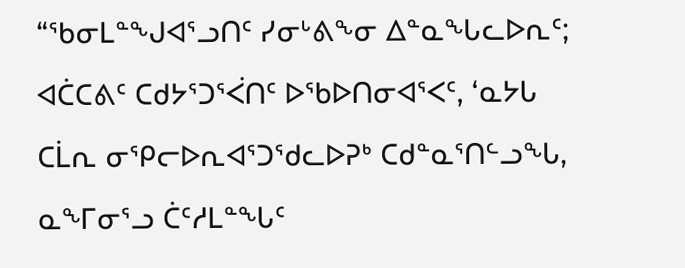“ᖃᓂᒪᓐᖑᐊᕐᓗᑎᑦ ᓯᓂᒡᕕᖕᓂ ᐃᓐᓇᖓᓚᐅᕆᑦ; ᐊᑖᑕᕕᑦ ᑕᑯᔭᕐᑐᕐᐹᑎᑦ ᐅᖃᐅᑎᓂᐊᕐᐸᑦ, ‘ᓇᔭᒐ ᑕᒫᕆ ᓂᕿᓕᐅᕆᐊᕐᑐᖁᓚᐅᕈᒃ ᑕᑯᓐᓇᕐᑎᓪᓗᖓ, ᓇᖕᒥᓂᕐᓗ ᑖᑦᓱᒪᓐᖓᑦ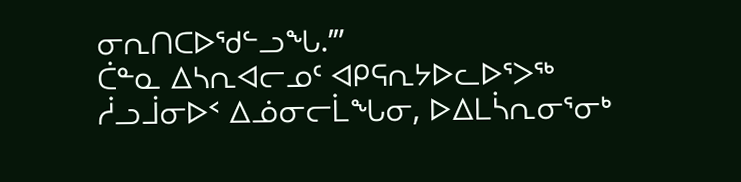ᓂᕆᑎᑕᐅᖁᓪᓗᖓ.’”
ᑖᓐᓇ ᐃᓴᕆᐊᓕᓄᑦ ᐊᑭᕋᕆᔭᐅᓚᐅᕐᐳᖅ ᓲᓗᒨᓂᐅᑉ ᐃᓅᓂᓕᒫᖓᓂ, ᐅᐃᒪᓵᕆᓂᕐᓂᒃ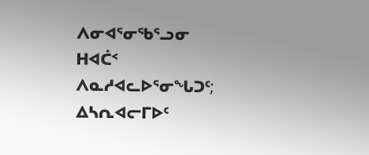ᐱᓂᐊᕐᓂᖃᕐᓗᓂ ᕼᐊᑖᑉ ᐱᓇᓱᐊᓚᐅᕐᓂᖓᑐᑦ; ᐃᓴᕆᐊᓕᒥᐅᑦ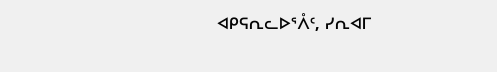ᐊᑭᕋᕆᓚᐅᕐᐰᑦ, ᓯᕆᐊᒥ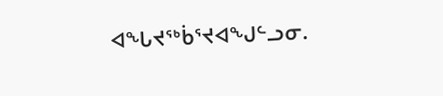ᐊᖓᔪᖅᑳᕐᔪᐊᖑᓪᓗᓂ.